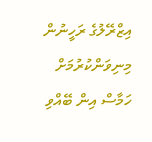އިޒްރޭލުގެ ރަހީނުން މިނިވަންކުރުމަށް ހަމާސް އިން ބޭއްވި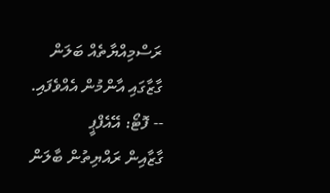ރަސްމިއްޔާތެއް ބަލަން ގާޒާގައި އާންމުން އެއްވެފައި. -- ފޮޓޯ: އޭއެފްޕީ
ގާޒާއިން ރައްޔިތުން ބާލަން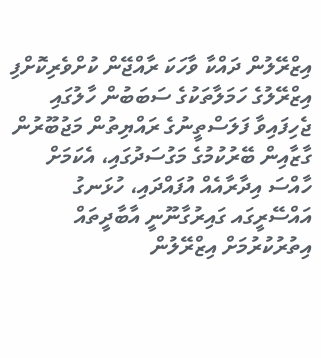އިޒްރޭލުން ދައްކާ ވާހަކަ ރާއްޖޭން ކުށްވެރިކޮށްފި
އިޒްރޭލުގެ ހަމަލާތަކުގެ ސަބަބުން ހާލުގައި ޖެހިފައިވާ ފަލަސްތީނުގެ ރައްޔިތުން މަޖުބޫރުން ގާޒާއިން ބޭރުކުމުގެ މަގުސަދުގައި، އެކަމަށް ހާއްސަ އިދާރާއެއް އުފައްދައި، ހުޅަނގު އައްސޭރީގައ ގައިރުގާނޫނީ އާބާދީތައް އިތުރުކުރުމަށް އިޒްރޭލުން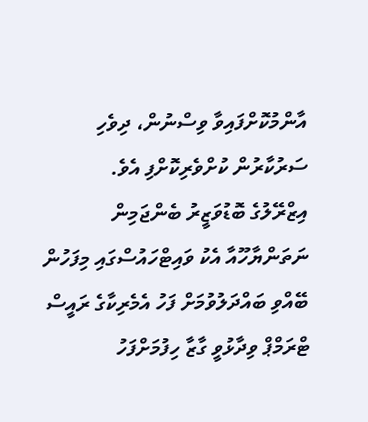އާންމުކޮށްފައިވާ ވިސްނުން، ދިވެހި ސަރުކާރުން ކުށްވެރިކޮށްފި އެވެ.
އިޒްރޭލުގެ ބޮޑުވަޒީރު ބެންޖަމިން ނަތަންޔާހޫއާ އެކު ވައިޓްހައުސްގައި މިފަހުން ބޭއްވި ބައްދަލުވުމަށް ފަހު އެމެރިކާގެ ރައީސް ޓްރަމްޕް ވިދާޅުވީ ގާޒާ ހިފުމަށްފަހު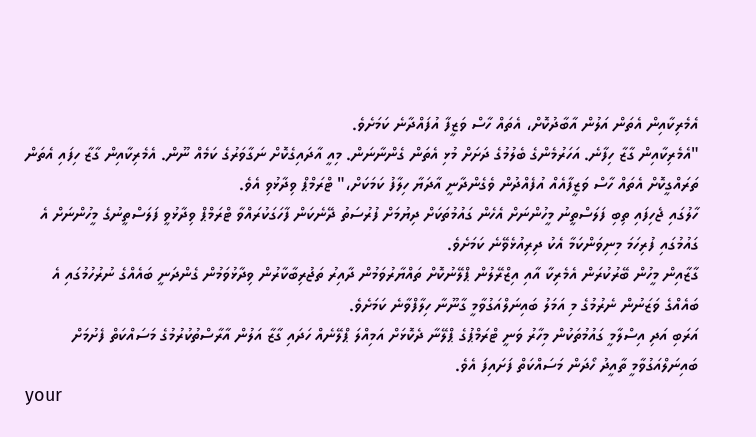އެމެރިކާއިން އެތަން އަލުން އާބާދުކޮށް، އެތައް ހާސް ވަޒީފާ އުފައްދާނެ ކަމަށެވެ.
"އެމެރިކާއިން ގާޒާ ހިފާނެ. އަހަރުމެންގެ ބެލުމުގެ ދަށަށް މުޅި އެތަން ގެންނާނަން. މިއީ އާދައިގެކޮށް ނަގާވަރުގެ ކަމެއް ނޫން. އެމެރިކާއިން ގާޒާ ހިފައި އެތަން ތަރައްގީކޮށް އެތައް ހާސް ވަޒީފާއެއް އުފެއްދުން ވެގެންދާނީ އާދަޔާ ހިލާފު ކަމަކަށް،" ޓްރަމްޕް ވިދާޅުވި އެވެ.
ހާލުގައި ޖެހިފައި ތިބި ފަލަސްތީނު މީހުންނަށް އެހެން ގައުމުތަކަށް ދިޔުމަށް ފުރުސަތު ދޭނެކަން ފާހަގަކުރައްވާ ޓްރަމްޕް ވިދާޅުވީ ފަލަސްތީނުގެ މީހުންނަށް އެ ގައުމުގައި ފުރިހަމަ މިނިވަންކަމާ އެކު ދިރިއުޅެވޭނެ ކަމަށެވެ.
ގާޒާއިން މީހުން ބޭރުކުރަން އެމެރިކާ އާއި އިޒްރޭލުން ޕްލޭނުކޮށް ތައްޔާރުވަމުން ދާއިރު ތަޖުރިބާކާރުން ވިދާޅުވަމުން ގެންދަނީ ބައެއްގެ ނުރުހުމުގައި އެ ބައެއްގެ ވަޒަނުން ނެރުމުގެ މި އަމަލު ބައިނަލްއަގުވާމީ ގާނޫނާ ހިލާފްވާނެ ކަމަށެވެ.
އަރަބި އަދި އިސްލާމީ ގައުމުތަކުން މިހާރު ވަނީ ޓްރަމްޕުގެ ޕްލޭނާ ދެކޮޅަށް އަމިއްލަ ޕްލޭނެއް ހަދައި ގާޒާ އަލުން އާރާސްތުކުރުމުގެ މަސައްކަތް ފެށުމަށް ބައިނަލްއަގުވާމީ ތާއީދު ހޯދަން މަސައްކަތް ފަށައިފަ އެވެ.
your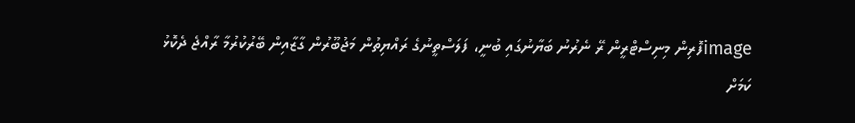imageފޮރިން މިނިސްޓްރީން ރޭ ނެރުނު ބަޔާނުގައި ބުނީ، ފަލަސްތީނުގެ ރައްޔިތުން މަޖުބޫރުން ގާޒާއިން ބޭރުކުރުމާ ރާއްޖެ ދެކޮޅު ކަމަށް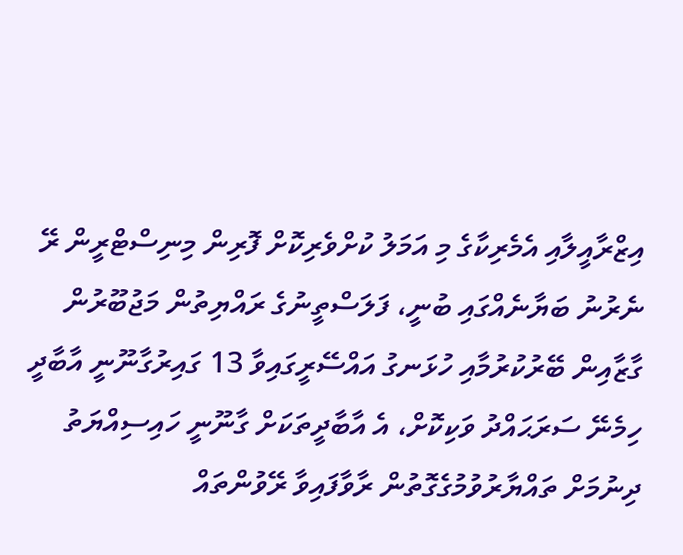އިޒްރާއީލާއި އެމެރިކާގެ މި އަމަލު ކުށްވެރިކޮށް ފޮރިން މިނިސްޓްރީން ރޭ ނެރުނު ބަޔާނެއްގައި ބުނީ، ފަލަސްތީނުގެ ރައްޔިތުން މަޖުބޫރުން ގާޒާއިން ބޭރުކުރުމާއި ހުޅަނގު އައްސޭރީގައިވާ 13 ގައިރުގާނޫނީ އާބާދީ ހިމެނޭ ސަރަޙައްދު ވަކިކޮށް، އެ އާބާދީތަކަށް ގާނޫނީ ހައިސިއްޔަތު ދިނުމަށް ތައްޔާރުވުމުގެގޮތުން ރާވާފައިވާ ރޭވުންތައް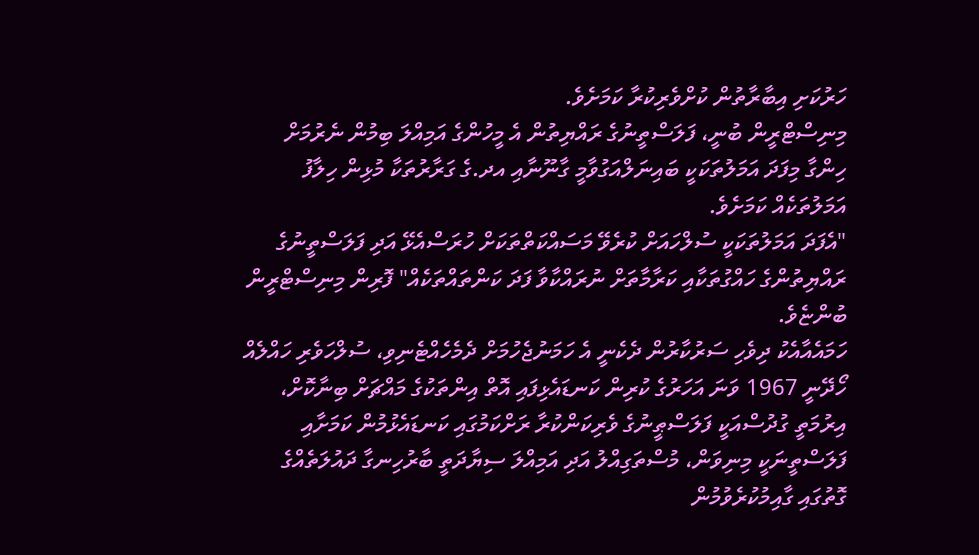ހަރުކަށި އިބާރާތުން ކުށްވެރިކުރާ ކަމަށެވެ.
މިނިސްޓްރީން ބުނީ، ފަލަސްތީނުގެ ރައްޔިތުން އެ މީހުންގެ އަމިއްލަ ބިމުން ނެރުމަށް ހިންގާ މިފަދަ އަމަލުތަކަކީ ބައިނަލްއަގުވާމީ ގާނޫނާއި އދ.ގެ ގަރާރުތަކާ މުޅިން ހިލާފު އަމަލުތަކެއް ކަމަށެވެ.
"އެފަދަ އަމަލުތަކަކީ ސުލްހައަށް ކުރެވޭ މަސައްކަތްތަކަށް ހުރަސްއެޅޭ އަދި ފަލަސްތީނުގެ ރައްޔިތުންގެ ހައްގުތަކާއި ކަރާމާތަށް ނުރައްކާވާ ފަދަ ކަންތައްތަކެއް" ފޮރިން މިނިސްޓްރީން ބުންޏެވެ.
ހަމައެއާއެކު ދިވެހި ސަރުކާރުން ދެކެނީ އެ ހަމަނުޖެހުމަށް ދެމެހެއްޓެނިވި، ސުލްހަވެރި ހައްލެއް ހޯދޭނީ 1967 ވަނަ އަހަރުގެ ކުރިން ކަނޑައެޅިފައި އޮތް އިންތަކުގެ މައްޗަށް ބިނާކޮށް، އިރުމަތީ ގުދުސްއަކީ ފަލަސްޠީނުގެ ވެރިކަންކުރާ ރަށްކަމުގައި ކަނޑައެޅުމުން ކަމަށާއި ފަލަސްތީނަކީ މިނިވަން، މުސްތަގިއްލު އަދި އަމިއްލަ ސިޔާދަތީ ބާރުހިނގާ ދައުލަތެއްގެ ގޮތުގައި ގާއިމުކުރެވުމުން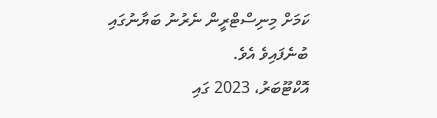ކަމަށް މިނިސްޓްރީން ނެރުނު ބަޔާނުގައި ބުނެފައިވެ އެވެ.
އޮކްޓޫބަރު، 2023 ގައި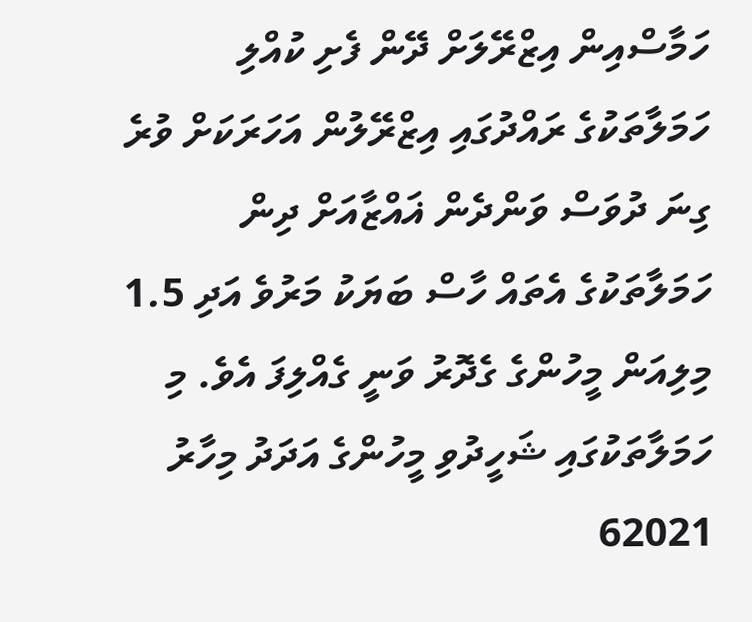ހަމާސްއިން އިޒްރޭލަށް ދޭން ފެށި ކުއްލި ހަމަލާތަކުގެ ރައްދުގައި އިޒްރޭލުން އަހަރަކަށް ވުރެ ގިނަ ދުވަސް ވަންދެން ޣައްޒާއަށް ދިން ހަމަލާތަކުގެ އެތައް ހާސް ބަޔަކު މަރުވެ އަދި 1.5 މިލިއަން މީހުންގެ ގެދޮރު ވަނީ ގެއްލިފަ އެވެ. މި ހަމަލާތަކުގައި ޝަހީދުވި މީހުންގެ އަދަދު މިހާރު 62021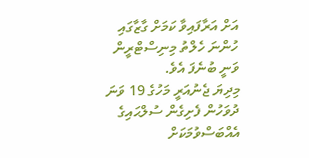އަށް އަރާފައިވާ ކަމަށް ގާޒާގައި ހުންނަ ހެލްތު މިނިސްޓްރީން ވަނީ ބުނެފަ އެވެ.
މިދިޔަ ޖެނުއަރީ މަހުގެ 19 ވަނަ ދުވަހުން ފެށިގެން ސުލްޙައިގެ އެއްބަސްވުމަކަށް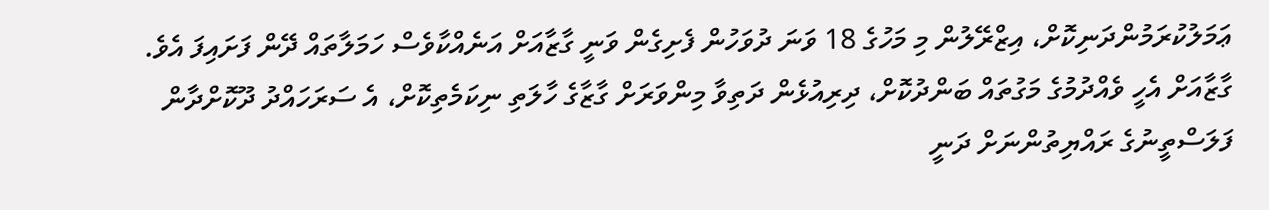ޢަމަލުކުރަމުންދަނިކޮށް، އިޒްރޭލުން މި މަހުގެ 18 ވަނަ ދުވަހުން ފެށިގެން ވަނީ ގާޒާއަށް އަނެއްކާވެސް ހަމަލާތައް ދޭން ފަށައިފަ އެވެ. ގާޒާއަށް އެހީ ވެއްދުމުގެ މަގުތައް ބަންދުކޮށް، ދިރިއުޅެން ދަތިވާ މިންވަރަށް ގާޒާގެ ހާލަތި ނިކަމެތިކޮށް، އެ ސަރަހައްދު ދޫކޮށްދާން ފަލަސްތީނުގެ ރައްޔިތުންނަށް ދަނީ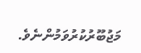މަޖުބޫރުކުރުވަމުންނެވެ.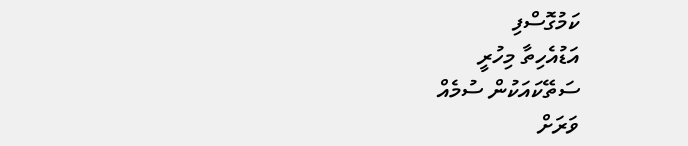ކަމުގޮސްފި
އަޑުއެހިތާ މިހުރީ
ސަތޭކައަކުން ސުމެއް
ވަރަށް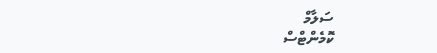ސަލާމް
ކޮމެންޓްސް